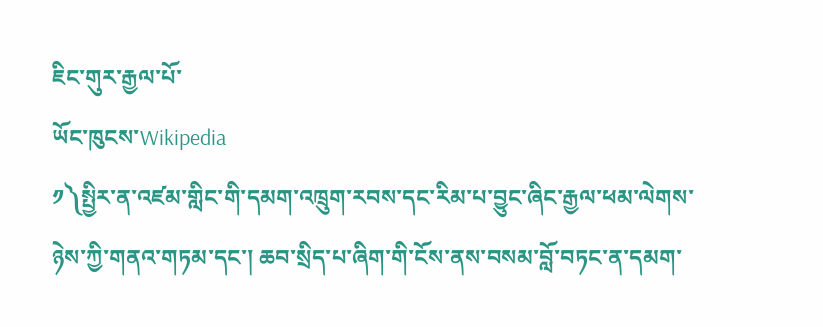ཇིང་གུར་རྒྱལ་པོ་
ཡོང་ཁུངས་Wikipedia
༡༽སྤྱིར་ན་འཛམ་གླིང་གི་དམག་འཁྲུག་རབས་དང་རིམ་པ་བྱུང་ཞིང་རྒྱལ་ཕམ་ལེགས་ཉེས་ཀྱི་གནའ་གཏམ་དང་། ཆབ་སྲིད་པ་ཞིག་གི་ངོས་ནས་བསམ་བློ་བཏང་ན་དམག་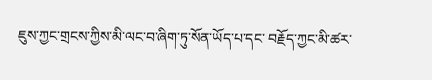ཇུས་ཀྱང་གྲངས་ཀྱིས་མི་ལང་བ་ཞིག་ཏུ་སོན་ཡོད་པ་དང་ བརྗོད་ཀྱང་མི་ཚར་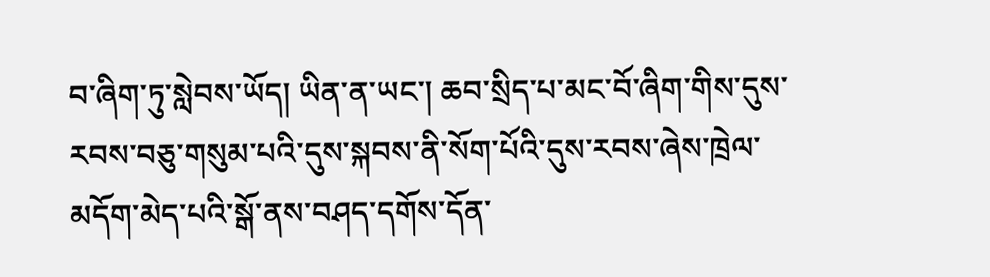བ་ཞིག་ཏུ་སླེབས་ཡོད། ཡིན་ན་ཡང་། ཆབ་སྲིད་པ་མང་བོ་ཞིག་གིས་དུས་རབས་བཅུ་གསུམ་པའི་དུས་སྐབས་ནི་སོག་པོའི་དུས་རབས་ཞེས་ཁྲེལ་མདོག་མེད་པའི་སྒོ་ནས་བཤད་དགོས་དོན་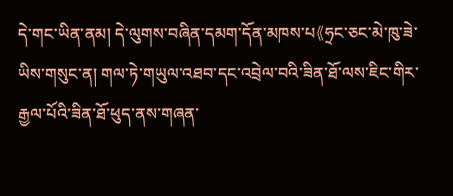དེ་གང་ཡིན་ནམ། དེ་ལུགས་བཞིན་དམག་དོན་མཁས་པ《ཧྲང་ཅང་མེ་ཁུ་ཟེ་ཡིས་གསུང་ན། གལ་ཏེ་གཡུལ་འཐབ་དང་འབྲེལ་བའི་ཟིན་ཐོ་ལས་ཇིང་གིར་རྒྱལ་པོའི་ཟིན་ཐོ་ཕུད་ནས་གཞན་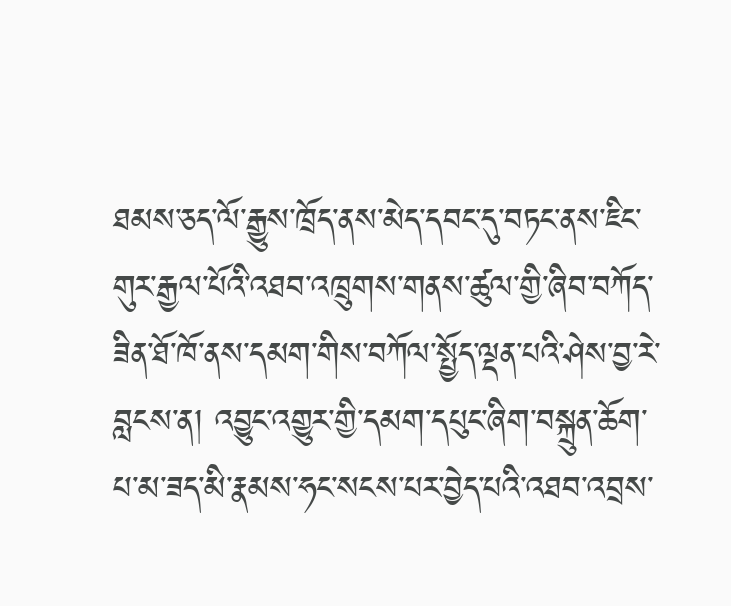ཐམས་ཅད་ལོ་རྒྱུས་ཁྲོད་ནས་མེད་དབང་དུ་བཏང་ནས་ཇིང་གུར་རྒྱལ་པོའི་འཐབ་འཁྲུགས་གནས་ཚུལ་གྱི་ཞིབ་བཀོད་ཟིན་ཐོ་ཁོ་ནས་དམག་གིས་བཀོལ་སྤྱོད་ལྡན་པའི་ཤེས་བྱ་རེ་བླངས་ན། འབྱུང་འགྱུར་གྱི་དམག་དཔུང་ཞིག་བསྐྲུན་ཆོག་པ་མ་ཟད་མི་རྣམས་ཧང་སངས་པར་བྱེད་པའི་འཐབ་འབྲས་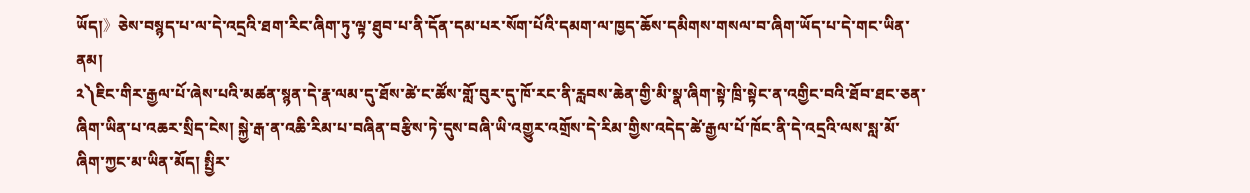ཡོད།》ཅེས་བསྙད་པ་ལ་དེ་འདྲའི་ཐག་རིང་ཞིག་ཏུ་ལྟ་ཐུབ་པ་ནི་དོན་དམ་པར་སོག་པོའི་དམག་ལ་ཁྱད་ཆོས་དམིགས་གསལ་བ་ཞིག་ཡོད་པ་དེ་གང་ཡིན་ནམ།
༢༽ཇིང་གིར་རྒྱལ་པོ་ཞེས་པའི་མཚན་སྙན་དེ་རྣ་ལམ་དུ་ཐོས་ཚེ་ང་ཚོས་གློ་བུར་དུ་ཁོ་རང་ནི་རླབས་ཆེན་གྱི་མི་སྣ་ཞིག་སྟེ་ཁྲི་སྟེང་ན་འགྱིང་བའི་ཐོབ་ཐང་ཅན་ཞིག་ཡིན་པ་འཆར་སྲིད་ངེས། སྐྱེ་རྒ་ན་འཆི་རིམ་པ་བཞིན་བརྩིས་ཏེ་དུས་བཞི་ཡི་འགྱུར་འགྲོས་དེ་རིམ་གྱིས་འདེད་ཚེ་རྒྱལ་པོ་ཁོང་ནི་དེ་འདྲའི་ལས་སླ་མོ་ཞིག་ཀྱང་མ་ཡིན་མོད། སྤྱིར་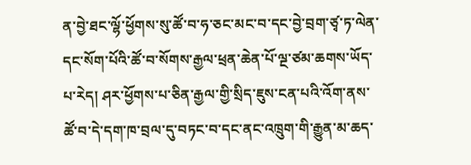ན་བྱེ་ཐང་ལྷོ་ཕྱོགས་སུ་ཚོ་བ་ཧ་ཅང་མང་བ་དང་བྱེ་བྲག་ཙྭ་ཏ་ལེན་དང་སོག་པོའི་ཚོ་བ་སོགས་རྒྱལ་ཕྲན་ཆེན་པོ་ལྔ་ཙམ་ཆགས་ཡོད་པ་རེད། ཤར་ཕྱོགས་པ་ཅིན་རྒྱལ་གྱི་སྲིད་ཇུས་ངན་པའི་འོག་ནས་ཚོ་བ་དེ་དག་ཁ་བྲལ་དུ་བཏང་བ་དང་ནང་འཁྲུག་གི་རྒྱུན་མ་ཆད་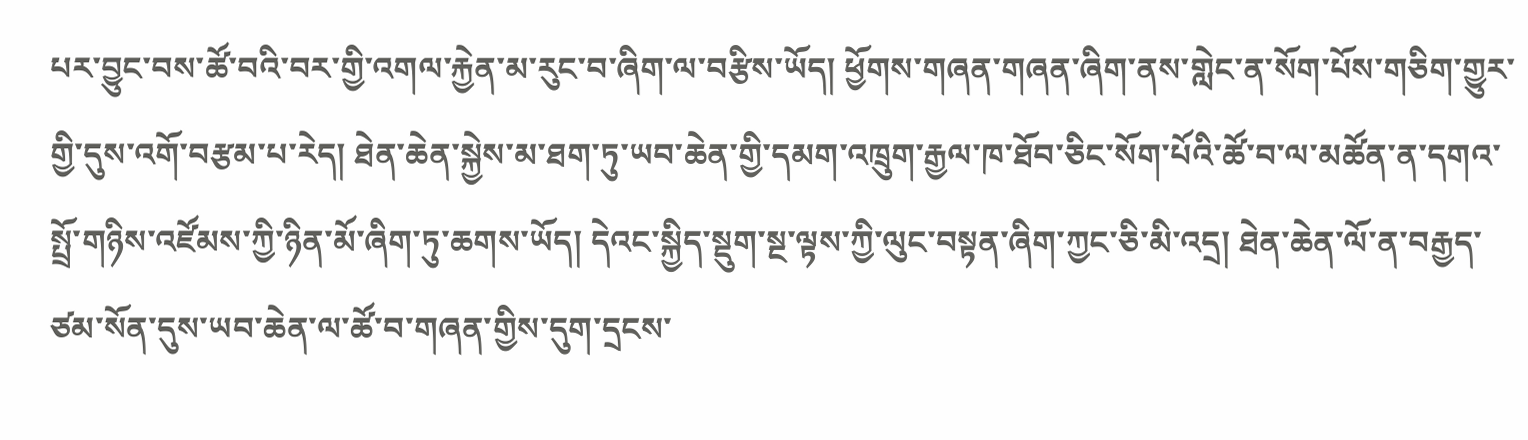པར་བྱུང་བས་ཚོ་བའི་བར་གྱི་འགལ་རྐྱེན་མ་རུང་བ་ཞིག་ལ་བརྩིས་ཡོད། ཕྱོགས་གཞན་གཞན་ཞིག་ནས་གླེང་ན་སོག་པོས་གཅིག་གྱུར་གྱི་དུས་འགོ་བརྩམ་པ་རེད། ཐེན་ཆེན་སྐྱེས་མ་ཐག་ཏུ་ཡབ་ཆེན་གྱི་དམག་འཁྲུག་རྒྱལ་ཁ་ཐོབ་ཅིང་སོག་པོའི་ཚོ་བ་ལ་མཚོན་ན་དགའ་སྤྲོ་གཉིས་འཛོམས་ཀྱི་ཉིན་མོ་ཞིག་ཏུ་ཆགས་ཡོད། དེའང་སྐྱིད་སྡུག་སྔ་ལྟས་ཀྱི་ལུང་བསྟན་ཞིག་ཀྱང་ཅི་མི་འདྲ། ཐེན་ཆེན་ལོ་ན་བརྒྱད་ཙམ་སོན་དུས་ཡབ་ཆེན་ལ་ཚོ་བ་གཞན་གྱིས་དུག་དྲངས་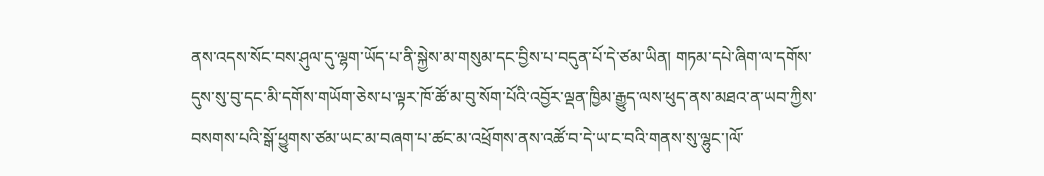ནས་འདས་སོང་བས་ཤུལ་དུ་ལྷག་ཡོད་པ་ནི་སྐྱེས་མ་གསུམ་དང་བྱིས་པ་བདུན་པོ་དེ་ཙམ་ཡིན། གཏམ་དཔེ་ཞིག་ལ་དགོས་དུས་སུ་བུ་དང་མི་དགོས་གཡོག་ཅེས་པ་ལྟར་ཁོ་ཚོ་མ་བུ་སོག་པོའི་འབྱོར་ལྡན་ཁྱིམ་རྒྱུད་ལས་ཕུད་ནས་མཐའ་ན་ཡབ་ཀྱིས་བསགས་པའི་སྒོ་ཕྱུགས་ཙམ་ཡང་མ་བཞག་པ་ཚང་མ་འཕྲོགས་ནས་འཚོ་བ་དེ་ཡ་ང་བའི་གནས་སུ་ལྷུང་།ལོ་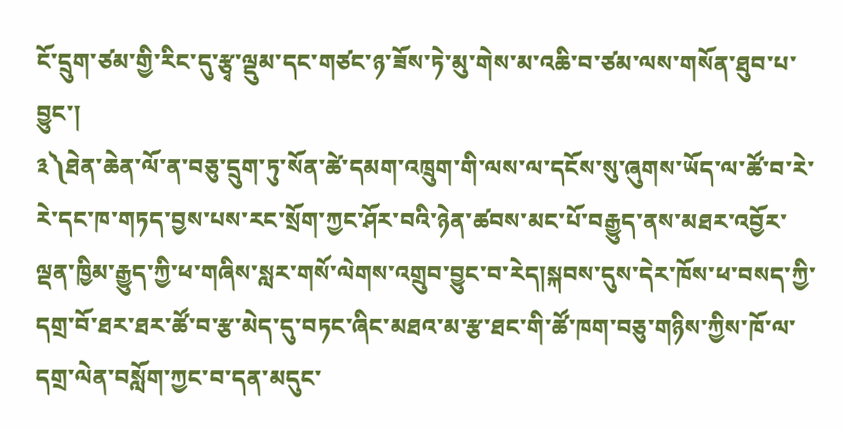ངོ་དྲུག་ཙམ་གྱི་རིང་དུ་རྩྭ་ལྡུམ་དང་གཙང་ཉ་ཟོས་ཏེ་མུ་གེས་མ་འཆི་བ་ཙམ་ལས་གསོན་ཐུབ་པ་བྱུང་།
༣༽ཐེན་ཆེན་ལོ་ན་བཅུ་དྲུག་ཏུ་སོན་ཚེ་དམག་འཁྲུག་གི་ལས་ལ་དངོས་སུ་ཞུགས་ཡོད་ལ་ཚོ་བ་རེ་རེ་དང་ཁ་གཏད་བྱས་པས་རང་སྲོག་ཀྱང་ཤོར་བའི་ཉེན་ཚབས་མང་པོ་བརྒྱུད་ནས་མཐར་འབྱོར་ལྡན་ཁྱིམ་རྒྱུད་ཀྱི་ཕ་གཞིས་སླར་གསོ་ལེགས་འགྲུབ་བྱུང་བ་རེད།སྐབས་དུས་དེར་ཁོས་ཕ་བསད་ཀྱི་དགྲ་བོ་ཐར་ཐར་ཚོ་བ་རྩ་མེད་དུ་བཏང་ཞིང་མཐའ་མ་རྩ་ཐང་གི་ཚོ་ཁག་བཅུ་གཉིས་ཀྱིས་ཁོ་ལ་དགྲ་ལེན་བསློག་ཀྱང་བ་དན་མདུང་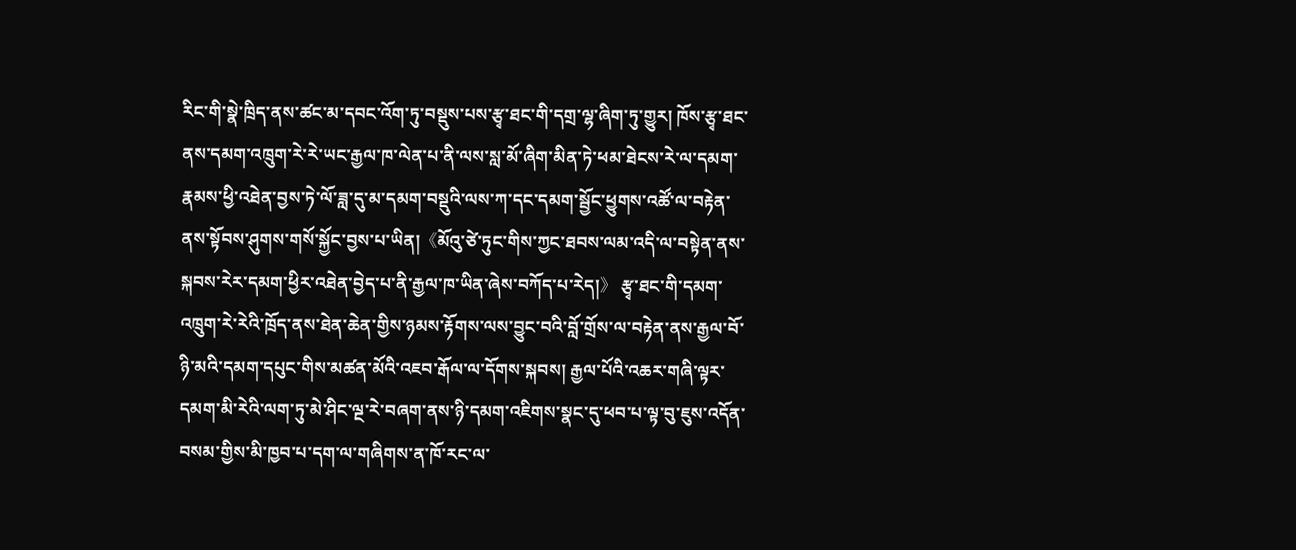རིང་གི་སྣེ་ཁྲིད་ནས་ཚང་མ་དབང་འོག་ཏུ་བསྡུས་པས་རྩྭ་ཐང་གི་དགྲ་ལྷ་ཞིག་ཏུ་གྱུར། ཁོས་རྩྭ་ཐང་ནས་དམག་འཁྲུག་རེ་རེ་ཡང་རྒྱལ་ཁ་ལེན་པ་ནི་ལས་སླ་མོ་ཞིག་མིན་ཏེ་ཕམ་ཐེངས་རེ་ལ་དམག་རྣམས་ཕྱི་འཐེན་བྱས་ཏེ་ལོ་ཟླ་དུ་མ་དམག་བསྡུའི་ལས་ཀ་དང་དམག་སྦྱོང་ཕྱུགས་འཚོ་ལ་བརྟེན་ནས་སྟོབས་ཤུགས་གསོ་སྐྱོང་བྱས་པ་ཡིན།《མོའུ་ཙེ་ཏུང་གིས་ཀྱང་ཐབས་ལམ་འདི་ལ་བསྟེན་ནས་སྐབས་རེར་དམག་ཕྱིར་འཐེན་བྱེད་པ་ནི་རྒྱལ་ཁ་ཡིན་ཞེས་བཀོད་པ་རེད།》 རྩྭ་ཐང་གི་དམག་འཁྲུག་རེ་རེའི་ཁྲོད་ནས་ཐེན་ཆེན་གྱིས་ཉམས་རྟོགས་ལས་བྱུང་བའི་བློ་གྲོས་ལ་བརྟེན་ནས་རྒྱལ་བོ་ཉི་མའི་དམག་དཔུང་གིས་མཚན་མོའི་འཇབ་རྒོལ་ལ་དོགས་སྐབས། རྒྱལ་པོའི་འཆར་གཞི་ལྟར་དམག་མི་རེའི་ལག་ཏུ་མེ་ཤིང་ལྔ་རེ་བཞག་ནས་ཉི་དམག་འཇིགས་སྣང་དུ་ཕབ་པ་ལྟ་བུ་ཇུས་འདོན་བསམ་གྱིས་མི་ཁྱབ་པ་དག་ལ་གཞིགས་ན་ཁོ་རང་ལ་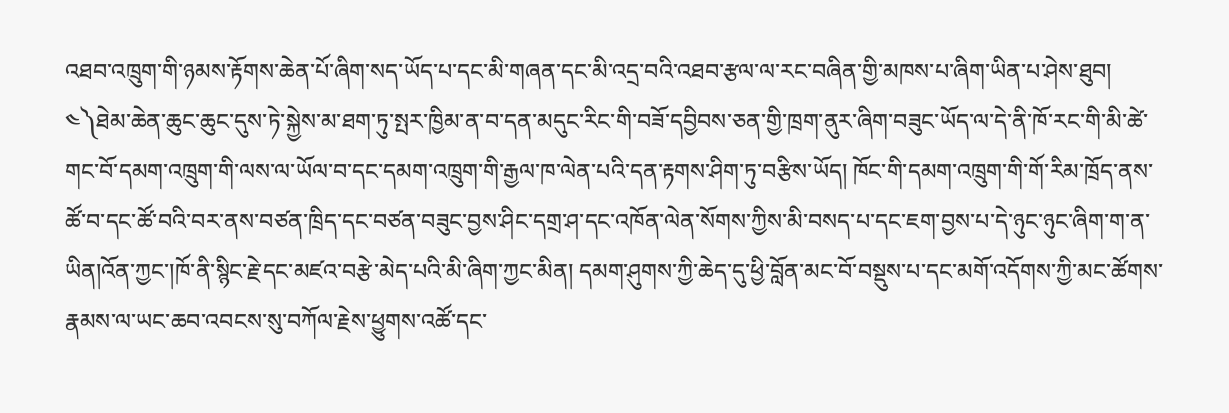འཐབ་འཁྲུག་གི་ཉམས་རྟོགས་ཆེན་པོ་ཞིག་སད་ཡོད་པ་དང་མི་གཞན་དང་མི་འདྲ་བའི་འཐབ་རྩལ་ལ་རང་བཞིན་གྱི་མཁས་པ་ཞིག་ཡིན་པ་ཤེས་ཐུབ།
༤༽ཐེམ་ཆེན་ཆུང་ཆུང་དུས་ཏེ་སྐྱེས་མ་ཐག་ཏུ་སྤར་ཁྱིམ་ན་བ་དན་མདུང་རིང་གི་བཟོ་དབྱིབས་ཅན་གྱི་ཁྲག་ནུར་ཞིག་བཟུང་ཡོད་ལ་དེ་ནི་ཁོ་རང་གི་མི་ཚེ་གང་བོ་དམག་འཁྲུག་གི་ལས་ལ་ཡོལ་བ་དང་དམག་འཁྲུག་གི་རྒྱལ་ཁ་ལེན་པའི་དན་རྟགས་ཤིག་ཏུ་བརྩིས་ཡོད། ཁོང་གི་དམག་འཁྲུག་གི་གོ་རིམ་ཁྲོད་ནས་ཚོ་བ་དང་ཚོ་བའི་བར་ནས་བཙན་ཁྲིད་དང་བཙན་བཟུང་བྱས་ཤིང་དགྲ་ཤ་དང་འཁོན་ལེན་སོགས་ཀྱིས་མི་བསད་པ་དང་ཇག་བྱས་པ་དེ་ཉུང་ཉུང་ཞིག་ག་ན་ཡིན།འོན་ཀྱང་།ཁོ་ནི་སྙིང་རྗེ་དང་མཛའ་བརྩེ་མེད་པའི་མི་ཞིག་ཀྱང་མིན། དམག་ཤུགས་ཀྱི་ཆེད་དུ་ཕྱི་བློན་མང་བོ་བསྡུས་པ་དང་མགོ་འདོགས་ཀྱི་མང་ཚོགས་རྣམས་ལ་ཡང་ཆབ་འབངས་སུ་བཀོལ་རྗེས་ཕྱུགས་འཚོ་དང་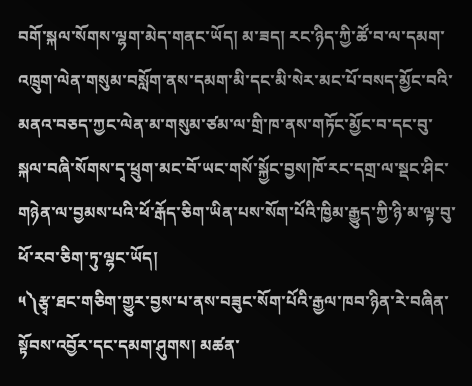བགོ་སྐལ་སོགས་ལྷག་མེད་གནང་ཡོད། མ་ཟད། རང་ཉིད་ཀྱི་ཚོ་བ་ལ་དམག་འཁྲུག་ལེན་གསུམ་བསློག་ནས་དམག་མི་དང་མི་སེར་མང་པོ་བསད་མྱོང་བའི་མནའ་བཅད་ཀྱང་ལེན་མ་གསུམ་ཙམ་ལ་གྲི་ཁ་ནས་གཏོང་མྱོང་བ་དང་བུ་སྐལ་བཞི་སོགས་དྭ་ཕྲུག་མང་བོ་ཡང་གསོ་སྐྱོང་བྱས།ཁོ་རང་དགྲ་ལ་སྡང་ཤིང་གཉེན་ལ་བྱམས་པའི་ཕོ་རྒོད་ཅིག་ཡིན་པས་སོག་པོའི་ཁྱིམ་རྒྱུད་ཀྱི་ཉི་མ་ལྟ་བུ་ཕོ་རབ་ཅིག་ཏུ་ལྷང་ཡོད།
༥༽རྩྭ་ཐང་གཅིག་གྱུར་བྱས་པ་ནས་བཟུང་སོག་པོའི་རྒྱལ་ཁབ་ཉིན་རེ་བཞིན་སྟོབས་འབྱོར་དང་དམག་ཤུགས། མཚན་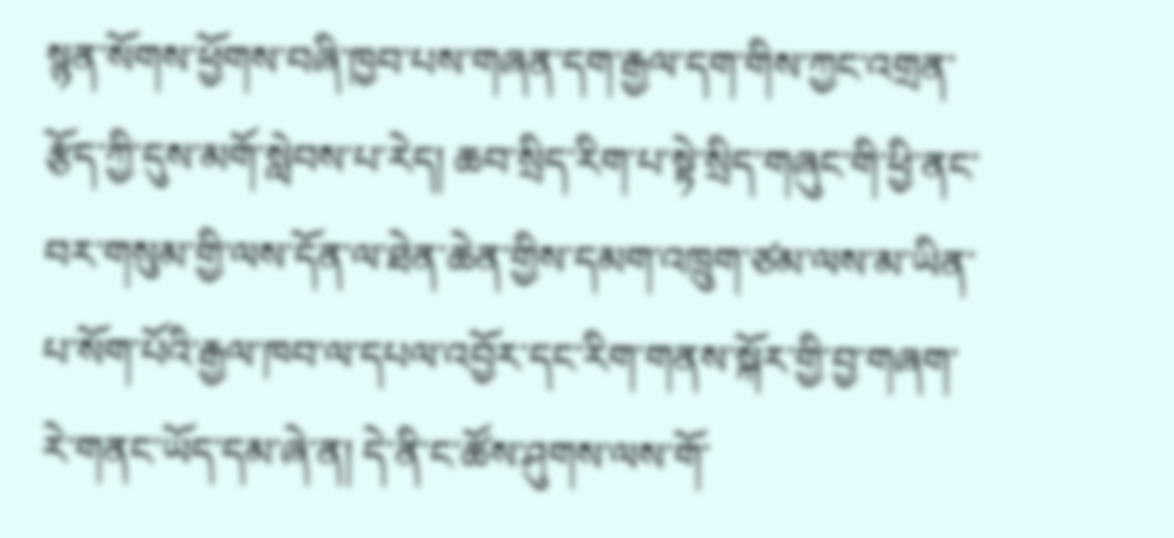སྙན་སོགས་ཕྱོགས་བཞི་ཁྱབ་པས་གཞན་དག་རྒྱལ་དག་གིས་ཀྱང་འགྲན་རྩོད་ཀྱི་དུས་མགོ་སླེབས་པ་རེད། ཆབ་སྲིད་རིག་པ་སྟེ་སྲིད་གཞུང་གི་ཕྱི་ནང་བར་གསུམ་གྱི་ལས་དོན་ལ་ཐེན་ཆེན་གྱིས་དམག་འཁྲུག་ཙམ་ལས་མ་ཡིན་པ་སོག་པོའི་རྒྱལ་ཁབ་ལ་དཔལ་འབྱོར་དང་རིག་གནས་སྐོར་གྱི་བྱ་གཞག་རེ་གནང་ཡོད་དམ་ཞེ་ན། དེ་ནི་ང་ཚོས་ཤུགས་ལས་གོ་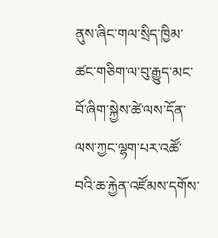ནུས་ཞིང་གལ་སྲིད་ཁྱིམ་ཚང་གཅིག་ལ་བུ་རྒྱུད་མང་བོ་ཞིག་སྐྱེས་ཚེ་ལས་དོན་ལས་ཀྱང་ལྷག་པར་འཚོ་བའི་ཆ་རྐྱེན་འཛོམས་དགོས་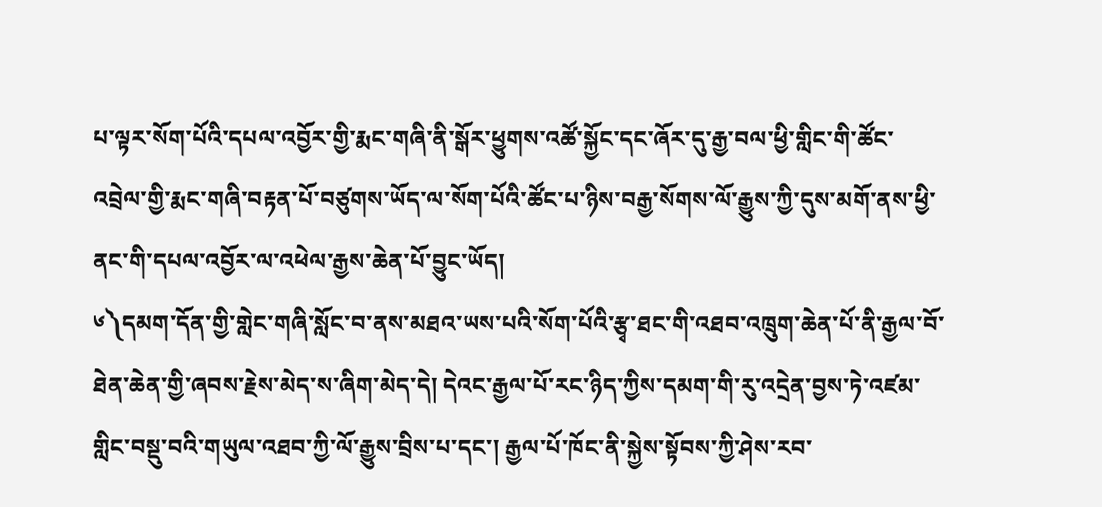པ་ལྟར་སོག་པོའི་དཔལ་འབྱོར་གྱི་རྨང་གཞི་ནི་སྒོར་ཕྱུགས་འཚོ་སྐྱོང་དང་ཞོར་དུ་རྒྱ་བལ་ཕྱི་གླིང་གི་ཚོང་འབྲེལ་གྱི་རྨང་གཞི་བརྟན་པོ་བཙུགས་ཡོད་ལ་སོག་པོའི་ཚོང་པ་ཉིས་བརྒྱ་སོགས་ལོ་རྒྱུས་ཀྱི་དུས་མགོ་ནས་ཕྱི་ནང་གི་དཔལ་འབྱོར་ལ་འཕེལ་རྒྱས་ཆེན་པོ་བྱུང་ཡོད།
༦༽དམག་དོན་གྱི་གླེང་གཞི་སློང་བ་ནས་མཐའ་ཡས་པའི་སོག་པོའི་རྩྭ་ཐང་གི་འཐབ་འཁྲུག་ཆེན་པོ་ནི་རྒྱལ་བོ་ཐེན་ཆེན་གྱི་ཞབས་རྗེས་མེད་ས་ཞིག་མེད་དེ། དེའང་རྒྱལ་པོ་རང་ཉིད་ཀྱིས་དམག་གི་རུ་འདྲེན་བྱས་ཏེ་འཛམ་གླིང་བསྡུ་བའི་གཡུལ་འཐབ་ཀྱི་ལོ་རྒྱུས་བྲིས་པ་དང་། རྒྱལ་པོ་ཁོང་ནི་སྐྱེས་སྟོབས་ཀྱི་ཤེས་རབ་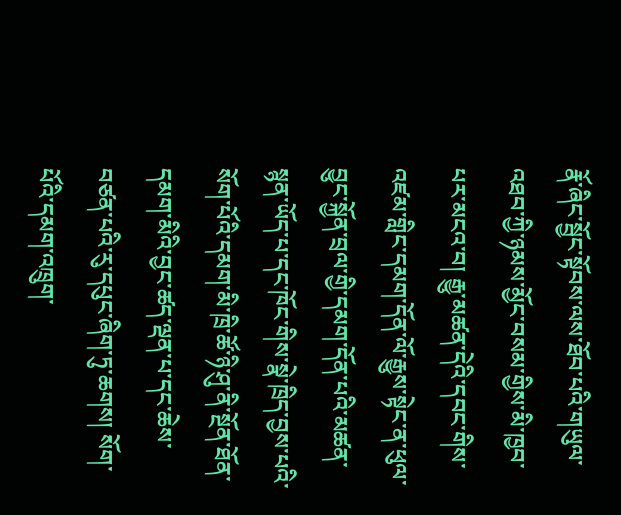རྣོ་ཞིང་སྦྱོང་སྟོབས་ལས་ཐོབ་པའི་གཡུལ་འཐབ་ཀྱི་ཉམས་མྱོང་བསམ་གྱིས་མི་ཁྱབ་པར་མངའ་བ། རྒྱུ་མཚན་དེའི་དབང་གིས་འཛམ་གླིང་དམག་དོན་ལོ་རྒྱུས་སྟེང་ན་ཕུལ་བྱུང་སྐྱོན་བྲལ་གྱི་དམག་དོན་པའི་མཚན་སྙན་ཡོད་པ་དང་ཁོང་གིས་སྣེ་ཁྲིད་བྱས་པའི་སོག་པོའི་དམག་མི་ཁྲི་ཚོ་ཉི་ཤུ་ནི་སྔོན་ཐོན་དམག་མིའི་བྱང་ཚད་ལྡན་པ་དང་ཆེས་བཙན་པའི་རུ་དཔུང་ཞིག་ཏུ་ཆགས། སོག་པོའི་དམག་འཁྲུག་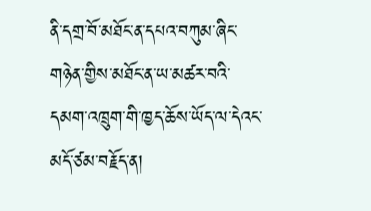ནི་དགྲ་བོ་མཐོང་ན་དཔའ་བཀུམ་ཞིང་གཉེན་གྱིས་མཐོང་ན་ཡ་མཚར་བའི་དམག་འཁྲུག་གི་ཁྱད་ཆོས་ཡོད་ལ་དེའང་མདོ་ཙམ་བརྗོད་ན།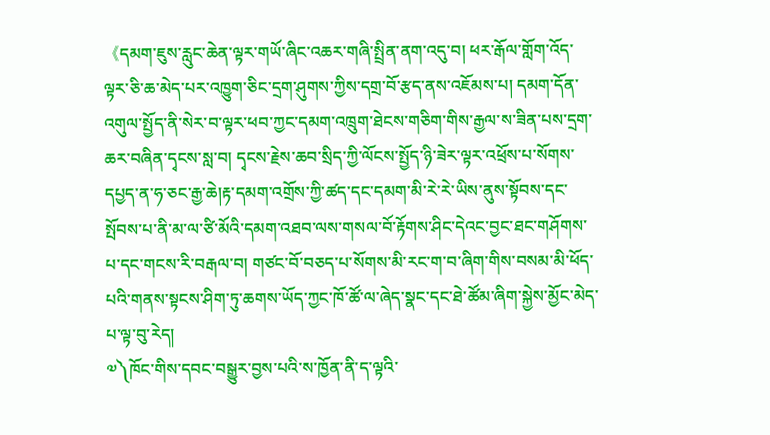《དམག་ཇུས་རླུང་ཆེན་ལྟར་གཡོ་ཞིང་འཆར་གཞི་སྤྲིན་ནག་འདུ་བ། ཕར་རྒོལ་གློག་འོད་ལྟར་ཅི་ཆ་མེད་པར་འཁྱུག་ཅིང་དྲག་ཤུགས་ཀྱིས་དགྲ་བོ་རྩད་ནས་འཇོམས་པ། དམག་དོན་འགུལ་སྤྱོད་ནི་སེར་བ་ལྟར་ཕབ་ཀྱང་དམག་འཁྲུག་ཐེངས་གཅིག་གིས་རྒྱལ་ས་ཟིན་པས་དྲག་ཆར་བཞིན་དྭངས་སླ་བ། དྭངས་རྗེས་ཆབ་སྲིད་ཀྱི་ལོངས་སྤྱོད་ཉི་ཟེར་ལྟར་འཕྲོས་པ་སོགས་དཔྱད་ན་ཧ་ཅང་རྒྱ་ཆེ།རྟ་དམག་འགྲོས་ཀྱི་ཚད་དང་དམག་མི་རེ་རེ་ཡིས་ནུས་སྟོབས་དང་སྤོབས་པ་ནི་མ་ལ་ཙི་མོའི་དམག་འཐབ་ལས་གསལ་བོ་རྟོགས་ཤིང་དེའང་བྱང་ཐང་གཤོགས་པ་དང་གངས་རི་བརྒལ་བ། གཙང་བོ་བཅད་པ་སོགས་མི་རང་ག་བ་ཞིག་གིས་བསམ་མི་ཕོད་པའི་གནས་སྟངས་ཤིག་ཏུ་ཆགས་ཡོད་ཀྱང་ཁོ་ཚོ་ལ་ཞེད་སྣང་དང་ཐེ་ཚོམ་ཞིག་སྐྱེས་མྱོང་མེད་པ་ལྟ་བུ་རེད།
༧༽ཁོང་གིས་དབང་བསྒྱུར་བྱས་པའི་ས་ཁྱོན་ནི་ད་ལྟའི་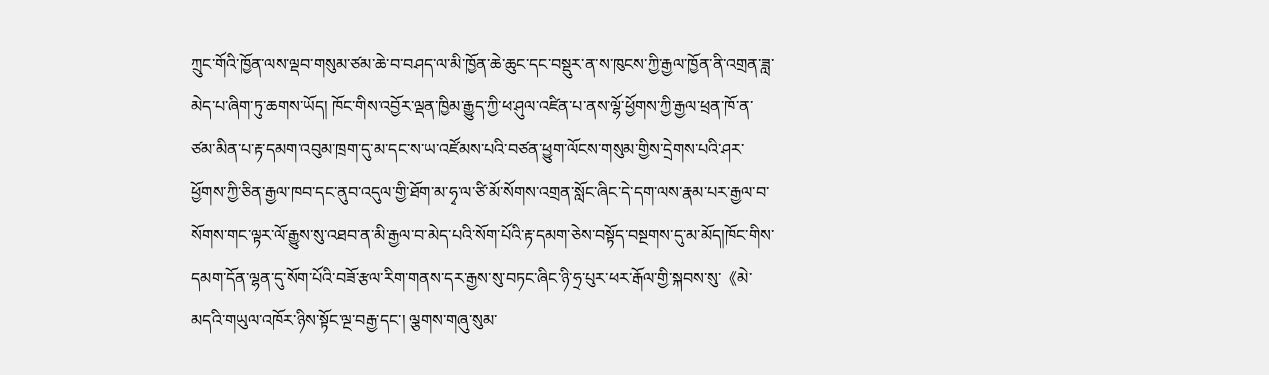ཀྲུང་གོའི་ཁྱོན་ལས་ལྡབ་གསུམ་ཙམ་ཆེ་བ་བཤད་ལ་མི་ཁྱོན་ཆེ་ཆུང་དང་བསྡུར་ན་ས་ཁུངས་ཀྱི་རྒྱལ་ཁྱོན་ནི་འགྲན་ཟླ་མེད་པ་ཞིག་ཏུ་ཆགས་ཡོད། ཁོང་གིས་འབྱོར་ལྡན་ཁྱིམ་རྒྱུད་ཀྱི་ཕ་ཤུལ་འཛིན་པ་ནས་ལྷོ་ཕྱོགས་ཀྱི་རྒྱལ་ཕྲན་ཁོ་ན་ཙམ་མིན་པ་རྟ་དམག་འབུམ་ཁྲག་དུ་མ་དང་ས་ཡ་འཛོམས་པའི་བཙན་ཕྱུག་ལོངས་གསུམ་གྱིས་དྲེགས་པའི་ཤར་ཕྱོགས་ཀྱི་ཅིན་རྒྱལ་ཁབ་དང་ནུབ་འདུལ་གྱི་ཐོག་མ་ཧྭ་ལ་ཙི་མོ་སོགས་འགྲན་སློང་ཞིང་དེ་དག་ལས་རྣམ་པར་རྒྱལ་བ་སོགས་གང་ལྟར་ལོ་རྒྱུས་སུ་འཐབ་ན་མི་རྒྱལ་བ་མེད་པའི་སོག་པོའི་རྟ་དམག་ཅེས་བསྟོད་བསྔགས་དུ་མ་མོད།ཁོང་གིས་དམག་དོན་ལྷན་དུ་སོག་པོའི་བཟོ་རྩལ་རིག་གནས་དར་རྒྱས་སུ་བཏང་ཞིང་ཉི་ཧྲ་པུར་ཕར་རྒོལ་གྱི་སྐབས་སུ་《མེ་མདའི་གཡུལ་འཁོར་ཉིས་སྟོང་ལྔ་བརྒྱ་དང་། ལྕགས་གཞུ་སུམ་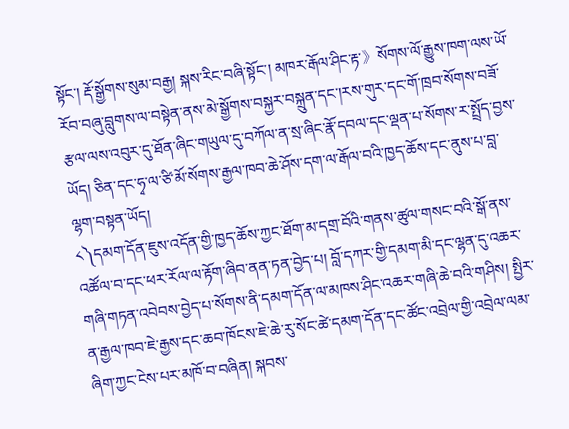སྟོང་། རྡོ་སྒྱོགས་སུམ་བརྒྱ། སྐས་རིང་བཞི་སྟོང་། མཁར་རྒོལ་ཤིང་རྟ་》སོགས་ལོ་རྒྱུས་ཁག་ལས་ཡོ་རོབ་བཞུ་བླུགས་ལ་བསྟེན་ནས་མེ་སྒྱོགས་བསྐྱར་བསྐྲུན་དང་།རས་གུར་དང་གོ་ཁྲབ་སོགས་བཟོ་རྩལ་ལས་འབུར་དུ་ཐོན་ཞིང་གཡུལ་དུ་བཀོལ་ན་སྲ་ཞིང་རྣོ་དབལ་དང་ལྡན་པ་སོགས་ར་སྤྲོད་བྱས་ཡོད། ཅིན་དང་ཧྭ་ལ་ཙི་མོ་སོགས་རྒྱལ་ཁབ་ཆེ་ཤོས་དག་ལ་རྒོལ་བའི་ཁྱད་ཆོས་དང་ནུས་པ་བླ་ལྷག་བསྟན་ཡོད།
༨༽དམག་དོན་ཇུས་འདོན་གྱི་ཁྱད་ཆོས་ཀྱང་ཐོག་མ་དགྲ་བོའི་གནས་ཚུལ་གསང་བའི་སྒོ་ནས་འཚོལ་བ་དང་ཕར་རོལ་ལ་རྟོག་ཞིབ་ནན་ཏན་བྱེད་པ། བློ་དཀར་གྱི་དམག་མི་དང་ལྷན་དུ་འཆར་གཞི་གཏན་འབེབས་བྱེད་པ་སོགས་ནི་དམག་དོན་ལ་མཁས་ཤིང་འཆར་གཞི་ཆེ་བའི་གཤིས། སྤྱིར་ན་རྒྱལ་ཁབ་ཇེ་རྒྱས་དང་ཆབ་ཁོངས་ཇེ་ཆེ་རུ་སོང་ཚེ་དམག་དོན་དང་ཚོང་འབྲེལ་གྱི་འབྲེལ་ལམ་ཞིག་ཀྱང་ངེས་པར་མཁོ་བ་བཞིན། སྐབས་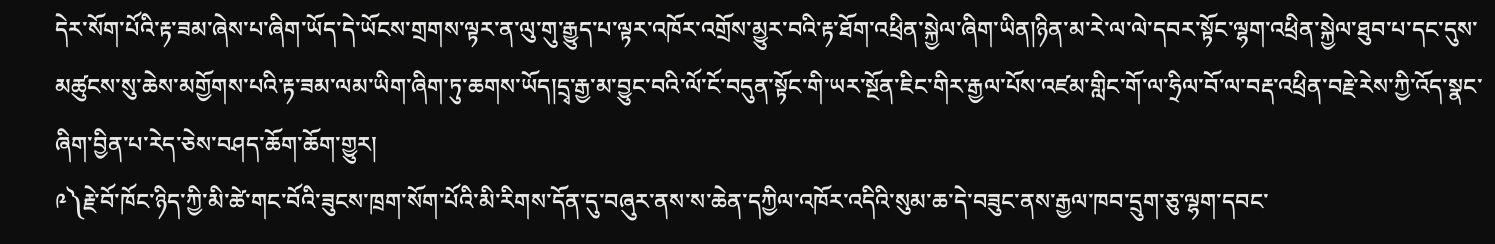དེར་སོག་པོའི་རྟ་ཟམ་ཞེས་པ་ཞིག་ཡོད་དེ་ཡོངས་གྲགས་ལྟར་ན་ལུ་གུ་རྒྱུད་པ་ལྟར་འཁོར་འགྲོས་མྱུར་བའི་རྟ་ཐོག་འཕྲིན་སྐྱེལ་ཞིག་ཡིན།ཉིན་མ་རེ་ལ་ལེ་དབར་སྟོང་ལྷག་འཕྲིན་སྐྱེལ་ཐུབ་པ་དང་དུས་མཚུངས་སུ་ཆེས་མགྱོགས་པའི་རྟ་ཟམ་ལམ་ཡིག་ཞིག་ཏུ་ཆགས་ཡོད།དྲྭ་རྒྱ་མ་བྱུང་བའི་ལོ་ངོ་བདུན་སྟོང་གི་ཡར་སྔོན་ཇིང་གིར་རྒྱལ་པོས་འཛམ་གླིང་གོ་ལ་ཧྲིལ་བོ་ལ་བརྡ་འཕྲིན་བརྗེ་རེས་ཀྱི་འོད་སྣང་ཞིག་བྱིན་པ་རེད་ཅེས་བཤད་ཆོག་ཆོག་གྱུར།
༩༽རྗེ་བོ་ཁོང་ཉིད་ཀྱི་མི་ཚེ་གང་བོའི་ཟུངས་ཁྲག་སོག་པོའི་མི་རིགས་དོན་དུ་བཞུར་ནས་ས་ཆེན་དཀྱིལ་འཁོར་འདིའི་སུམ་ཆ་དེ་བཟུང་ནས་རྒྱལ་ཁབ་དྲུག་ཅུ་ལྷག་དབང་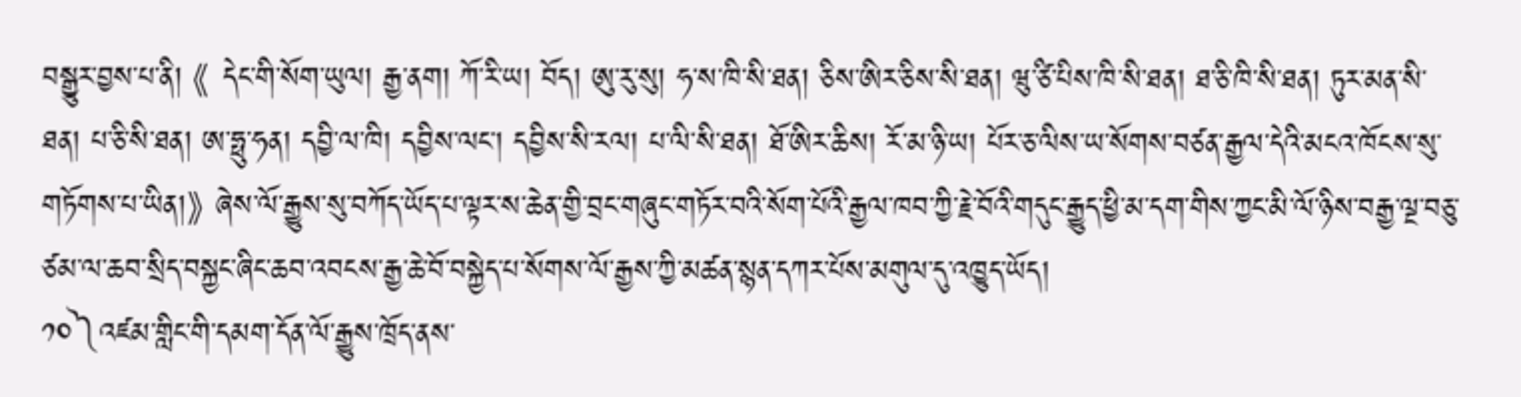བསྒྱུར་བྱས་པ་ནི། 《 དེང་གི་སོག་ཡུལ། རྒྱ་ནག། ཀོ་རི་ཡ། བོད། ཨུ་རུ་སུ། ཧ་ས་ཁི་སི་ཐན། ཅིས་ཨིར་ཅིས་སི་ཐན། ཝུ་ཙི་པིས་ཁི་སི་ཐན། ཐ་ཅི་ཁི་སི་ཐན། ཏུར་མན་སི་ཐན། པ་ཅི་སི་ཐན། ཨ་ཧྥུ་ཧན། དབྱི་ལ་ཁི། དབྱིས་ལང་། དབྱིས་སི་རལ། པ་ལི་སི་ཐན། ཐོ་ཨིར་ཆིས། རོ་མ་ཉི་ཡ། པོར་ཅ་ལིས་ཡ་སོགས་བཙན་རྒྱལ་དེའི་མངའ་ཁོངས་སུ་གཏོགས་པ་ཡིན།》 ཞེས་ལོ་རྒྱུས་སུ་བཀོད་ཡོད་པ་ལྟར་ས་ཆེན་གྱི་བྲང་གཞུང་གཏོར་བའི་སོག་པོའི་རྒྱལ་ཁབ་ཀྱི་རྗེ་བོའི་གདུང་རྒྱུད་ཕྱི་མ་དག་གིས་ཀྱང་མི་ལོ་ཉིས་བརྒྱ་ལྔ་བཅུ་ཙམ་ལ་ཆབ་སྲིད་བསྐྱང་ཞིང་ཆབ་འབངས་རྒྱ་ཆེ་བོ་བསྐྱེད་པ་སོགས་ལོ་རྒྱས་ཀྱི་མཚན་སྙན་དཀར་པོས་མགུལ་དུ་འཁྱུད་ཡོད།
༡༠༽འཛམ་གླིང་གི་དམག་དོན་ལོ་རྒྱུས་ཁྲོད་ནས་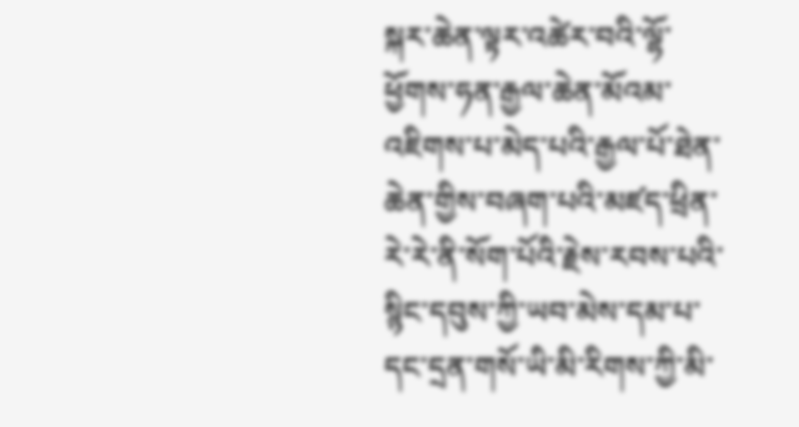སྐར་ཆེན་ལྟར་འཚེར་བའི་ལྷོ་ཕྱོགས་ཧན་རྒྱལ་ཆེན་མོའམ་འཇིགས་པ་མེད་པའི་རྒྱལ་པོ་ཐེན་ཆེན་གྱིས་བཞག་པའི་མཛད་ཕྲིན་རེ་རེ་ནི་སོག་པོའི་རྗེས་རབས་པའི་སྙིང་དབུས་ཀྱི་ཡབ་མེས་དམ་པ་དང་དྲན་གསོ་ཡི་མི་རིགས་ཀྱི་མི་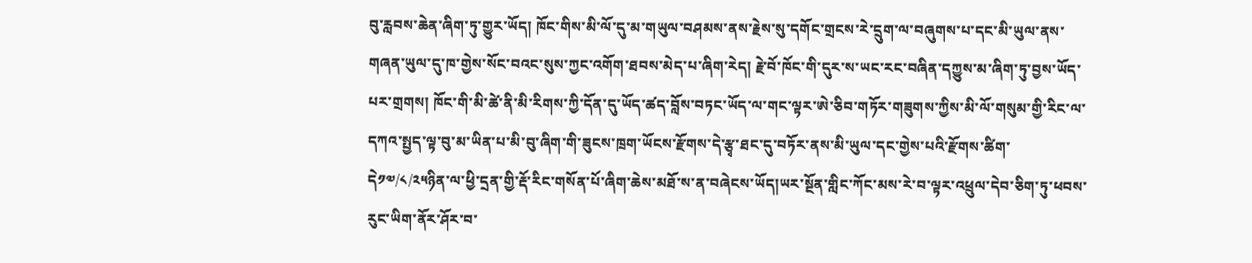བུ་རླབས་ཆེན་ཞིག་ཏུ་གྱུར་ཡོད། ཁོང་གིས་མི་ལོ་དུ་མ་གཡུལ་བཤམས་ནས་རྗེས་སུ་དགོང་གྲངས་རེ་དྲུག་ལ་བཞུགས་པ་དང་མི་ཡུལ་ནས་གཞན་ཡུལ་དུ་ཁ་གྱེས་སོང་བའང་སུས་ཀྱང་འགོག་ཐབས་མེད་པ་ཞིག་རེད། རྗེ་བོ་ཁོང་གི་དུར་ས་ཡང་རང་བཞིན་དཀྱུས་མ་ཞིག་ཏུ་བྱས་ཡོད་པར་གྲགས། ཁོང་གི་མི་ཚེ་ནི་མི་རིགས་ཀྱི་དོན་དུ་ཡོད་ཚད་བློས་བཏང་ཡོད་ལ་གང་ལྟར་ཨེ་ཅིབ་གཏོར་གཟུགས་ཀྱིས་མི་ལོ་གསུམ་གྱི་རིང་ལ་དཀའ་སྤྱད་ལྟ་བུ་མ་ཡིན་པ་མི་བུ་ཞིག་གི་ཟུངས་ཁྲག་ཡོངས་རྫོགས་དེ་རྩྭ་ཐང་དུ་བཏོར་ནས་མི་ཡུལ་དང་གྱེས་པའི་རྫོགས་ཚིག་དེ༡༧/༨/༢༥ཉིན་ལ་ཕྱི་དྲན་གྱི་རྡོ་རིང་གསོན་པོ་ཞིག་ཆེས་མཐོ་ས་ན་བཞེངས་ཡོད།ཡར་སྔོན་གླིང་ཀོང་མས་རེ་བ་ལྟར་འཕྲུལ་དེབ་ཅིག་ཏུ་ཕབས་རུང་ཡིག་ནོར་ཤོར་བ་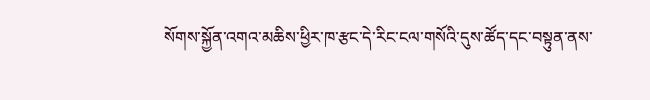སོགས་སྐྱོན་འགའ་མཆིས་ཕྱིར་ཁ་རྩང་དེ་རིང་ངལ་གསོའི་དུས་ཚོད་དང་བསྟུན་ནས་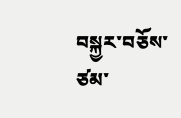བསྐྱར་བཅོས་ཙམ་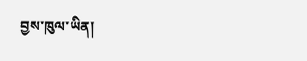བྱས་ཁུལ་ཡིན།